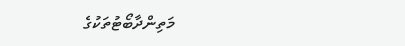މަތިންދާބޯޓުތަކުގެ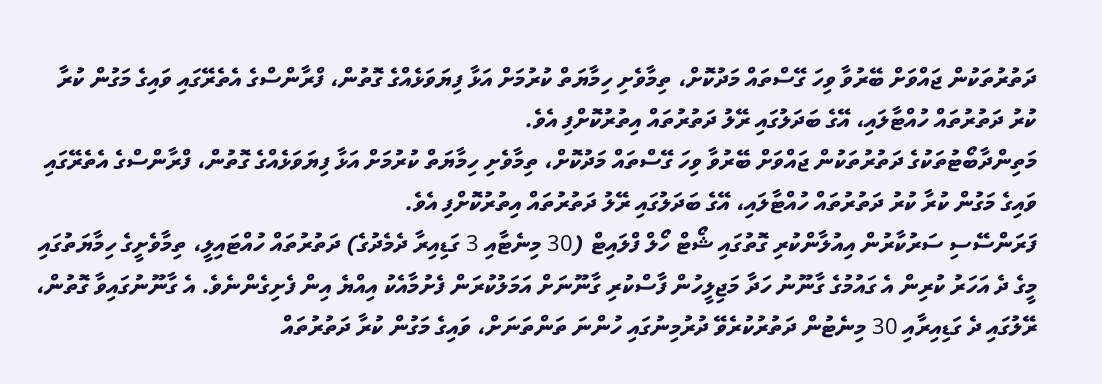ދަތުރުތަކުން ޖައްވަށް ބޭރުވާ ވިހަ ގޭސްތައް މަދުކޮށް، ތިމާވެށި ހިމާޔަތް ކުރުމަށް އަޅާ ފިޔަވަޅެއްގެ ގޮތުން، ފްރާންސްގެ އެތެރޭގައި ވައިގެ މަގުން ކުރާ ކުރު ދަތުރުތައް ހުއްޓާލައި، އޭގެ ބަދަލުގައި ރޭލު ދަތުރުތައް އިތުރުކޮށްފި އެވެ.
މަތިންދާބޯޓުތަކުގެ ދަތުރުތަކުން ޖައްވަށް ބޭރުވާ ވިހަ ގޭސްތައް މަދުކޮށް، ތިމާވެށި ހިމާޔަތް ކުރުމަށް އަޅާ ފިޔަވަޅެއްގެ ގޮތުން، ފްރާންސްގެ އެތެރޭގައި ވައިގެ މަގުން ކުރާ ކުރު ދަތުރުތައް ހުއްޓާލައި، އޭގެ ބަދަލުގައި ރޭލު ދަތުރުތައް އިތުރުކޮށްފި އެވެ.
ފަރަންސޭސި ސަރުކާރުން އިއުލާންކުރި ގޮތުގައި ޝޯޓް ހޯލް ފްލައިޓް (30 މިނެޓާއި 3 ގަޑިއިރާ ދެމެދުގެ) ދަތުރުތައް ހުއްޓައިލީ، ތިމާވެށީގެ ހިމާޔަތުގައި މީގެ ދެ އަހަރު ކުރިން އެ ގައުމުގެ ގާނޫނު ހަދާ މަޖިލީހުން ފާސްކުރި ގާނޫނަށް އަމަލުކުރަން ފެށުމާއެކު އިއްޔެ އިން ފެށިގެންނެވެ. އެ ގާނޫނުގައިވާ ގޮތުން، ރޭލުގައި ދެ ގަޑިއިރާއި 30 މިނެޓުން ދަތުރުކުރެވޭ ދުރުމިނުގައި ހުންނަ ތަންތަނަށް، ވައިގެ މަގުން ކުރާ ދަތުރުތައް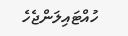ހުއްޓައިލަންޖެހެ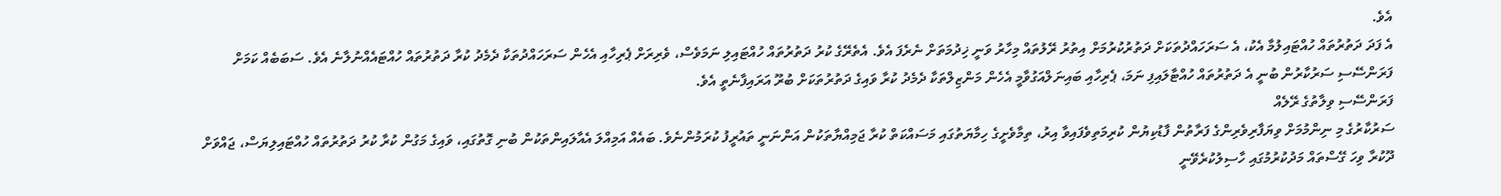އެވެ.
އެ ފަދަ ދަތުރުތައް ހުއްޓައިލުމާ އެކު، އެ ސަރަހައްދުތަކަށް ދަތުރުކުރުމަށް އިތުރު ރޭލުތައް މިހާރު ވަނީ ޚިދުމަތަށް ނެރެފަ އެވެ. އެތެރޭގެ ކުރު ދަތުރުތައް ހުއްޓައިލި ނަމަވެސް، ވެރިރަށް ޕެރިހާއި އެހެން ސަރަހައްދުތަކާ ދެމެދު ކުރާ ދަތުރުތައް ހުއްޓައެއްނުލާނެ އެވެ. ސަބަބެއް ކަމަށް ފަރަންސޭސި ސަރުކާރުން ބުނީ އެ ދަތުރުތައް ހުއްޓާލައިފި ނަމަ، ޕެރިހާއި ބައިނަލްއަގުވާމީ އެހެން މަންޒިލްތަކާ ދެމެދު ކުރާ ވައިގެ ދަތުރުތަކަށް ބުރޫ އަރައިފާނެތީ އެވެ.
ފަރަންސޭސި ވިލާތުގެ ރޭލެއް
ސަރުކާރުގެ މި ނިންމުމަށް ވިޔަފާރިވެރިންގެ ފަރާތުން ފާޑުކިޔުން ކުރިމަތިވެފައިވާ އިރު، ތިމާވެށީގެ ހިމާޔަތުގައި މަސައްކަތް ކުރާ ޖަމިއްޔާތަކުން އަންނަނީ ތައުރީފު ކުރަމުންނެވެ. ބައެއް އަމިއްލަ އެއާލައިންތަކުން ބުނި ގޮތުގައި، ވައިގެ މަގުން ކުރާ ކުރު ދަތުރުތައް ހުއްޓައިލިޔަސް، ޖައްވަށް ދޫކުރާ ވިހަ ގޭސްތައް މަދުކުރުމުގައި ހާސިލުކުރެވޭނީ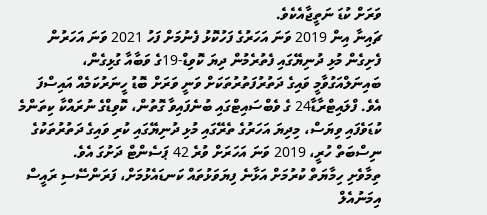ވަރަށް ކުޑަ ނަތީޖާއެކެވެ.
ޗައިނާ އިން 2019 ވަނަ އަހަރުގެ ފަހުކޮޅު ފެނުމަށް ފަހު 2021 ވަނަ އަހަރުން ފެށިގެން މުޅި ދުނިޔޭގައި ފެތުރެމުން ދިޔަ ކޮވިޑް-19ގެ ވަބާއާ ގުޅިގެން، ބައިނަލްއަގުވާމީ ވައިގެ ދަތުރުފަތުރުތަކަށް ވަނީ ވަރަށް ބޮޑު ހީނަރުކަމެއް އައިސްފަ އެވެ. ފްލައިޓްރާޑާ24 ގެ ވެބްސައިޓްގައި ބުނެފައިވާ ގޮތުން، ކޮވިޑްގެ ނުރައްކާ ކިތަންމެ ކުޑަވެފައި ވިޔަސް، މިދިޔަ އަހަރުގެ ތެރޭގައި މުޅި ދުނިޔޭގައި ކުރި ވައިގެ ދަތުރުތަކުގެ ނިސްބަތް ހުރީ، 2019 ވަނަ އަހަރަށް ވުރެ 42 ޕަސެންޓް ދަށުގަ އެވެ.
ތިމާވެށި ހިމާޔަތް ކުރުމަށް އަޅާނެ ފިޔަވަޅުތައް ކަނޑައެޅުމަށް، ފަރަންސޭސި ރައީސް އިމަނުއެލް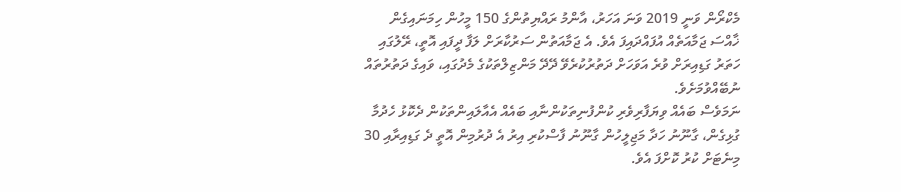މެކްރޯން ވަނީ 2019 ވަނަ އަހަރު، އާންމު ރައްޔިތުންގެ 150 މީހުން ހިމަނައިގެން ޚާއްސަ ޖަމާއަތެއް އުފައްދައިފަ އެވެ. އެ ޖަމާއަތުން ސަރުކާރަށް ލަފާ ދީފައި އޮތީ، ރޭލުގައި ހަތަރު ގަޑިއިރަށް ވުރެ އަވަހަށް ދަތުރުކުރެވޭ ދޭދޭ މަންޒިލްތަކުގެ މެދުގައި، ވައިގެ ދަތުރުތައް ނުބޭއްވުމަށެވެ.
ނަމަވެސް ބައެއް ވިޔަފާރިވެރި ކުންފުނިތަކުންނާއި ބައެއް އެއާލައިންތަކުން ދެކޮޅު ހެދުމާ ގުޅިގެން، ގާނޫނު ހަދާ މަޖިލީހުން ގާނޫނު ފާސްކުރި އިރު އެ ދުރުމިން އޮތީ ދެ ގަޑިއިރާއި 30 މިނެޓަށް ކުރު ކޮށްފަ އެވެ.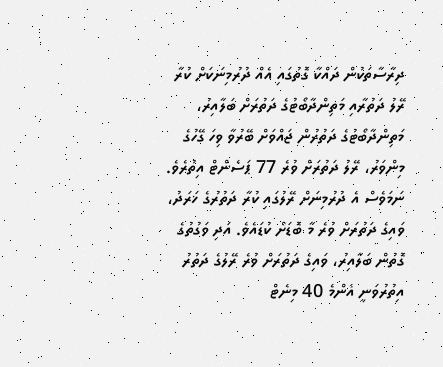ދިރާސާތަކުން ދައްކާ ގޮތުގައި އެއް ދުރުމިނަކަށް ކުރާ ރޭލު ދަތުރާއި މަތިންދާބޯޓުގެ ދަތުރަށް ބަލާއިރު، މަތިންދާބޯޓުގެ ދަތުރުން ޖައްވަށް ބޭރުވާ ވިހަ ގޭހުގެ މިންވަރު، ރޭލު ދަތުރަށް ވުރެ 77 ޕަސެންޓް އިތުރެވެ. ނަމަވެސް އެ ދުރުމިނަށް ރޭލުގައި ކުރާ ދަތުރުގެ ޚަރަދު، ވައިގެ ދަތުރަށް ވުރެ މާ ބޮޑަށް ކުޑައެވެ. އަދި ވަގުތުގެ ގޮތުން ބަލާއިރު، ވައިގެ ދަތުރަށް ވުރެ ރޭލުގެ ދަތުރު އިތުރުވަނީ އެންމެ 40 މިނެޓް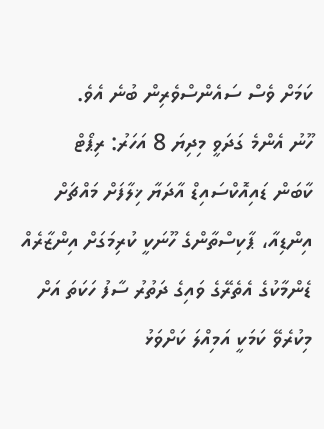ކަމަށް ވެސް ސައެންސްވެރިން ބުނެ އެވެ.
ހޫނު އެންމެ ގަދަވީ މިދިޔަ 8 އަހަރު: ރިޕޯޓް
ކާބަން ޑައިއޮކްސައިޑް އާދަޔާ ޚިލާފަށް މައްޗަށް
އިންޑިއާ، ޕާކިސްތާންގެ ހޫނަކީ ކުރިމަގަށް އިންޒާރެއް
ޑެންމާކުގެ އެތެރޭގެ ވައިގެ ދަތުރު ސާފު ހަކަތަ އަށް
މިކުރެވޭ ކަމަކީ އަމިއްލަ ކަށްވަޅު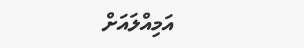އަމިއްލައަށް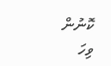ކޮނުން
ވިހަ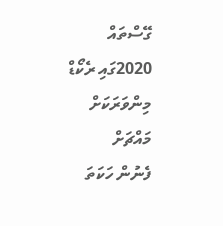ގޭސްތައް 2020ގައި ރެކޯޑް މިންވަރަކަށް މައްޗަށް
ފެނުން ހަކަތަ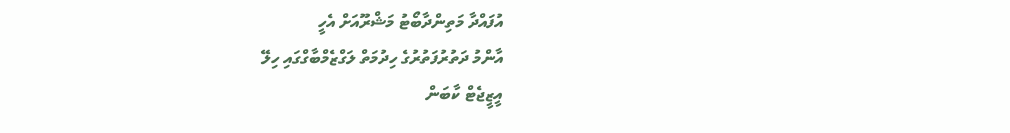އުފައްދާ މަތިންދާބޯޓު މަޝްރޫއަށް އެހީ
އާންމު ދަތުރުފަތުރުގެ ހިދުމަތް ލަގްޒެމްބާގްގައި ހިލޭ
އީޒީޖެޓް ކާބަން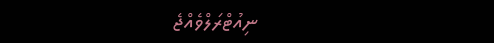ނިއުޓްރަލްވެއްޖެ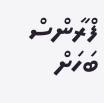ފްރާންސް ބަހަށް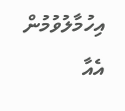އިހުމާލުވުމުން އެއާ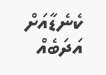ކެނެޑާއަށް އަދަބެއް